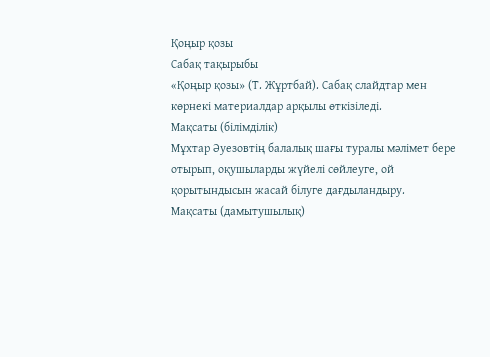Қоңыр қозы
Сабақ тақырыбы
«Қоңыр қозы» (Т. Жұртбай). Сабақ слайдтар мен көрнекі материалдар арқылы өткізіледі.
Мақсаты (білімділік)
Мұхтар Әуезовтің балалық шағы туралы мәлімет бере отырып, оқушыларды жүйелі сөйлеуге, ой қорытындысын жасай білуге дағдыландыру.
Мақсаты (дамытушылық)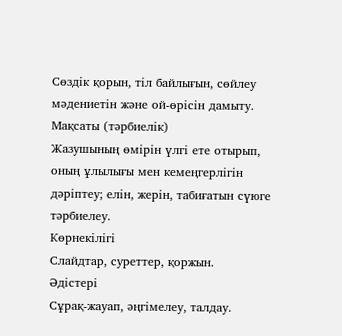Сөздік қорын, тіл байлығын, сөйлеу мәдениетін және ой-өрісін дамыту.
Мақсаты (тәрбиелік)
Жазушының өмірін үлгі ете отырып, оның ұлылығы мен кемеңгерлігін дәріптеу; елін, жерін, табиғатын сүюге тәрбиелеу.
Көрнекілігі
Слайдтар, суреттер, қоржын.
Әдістері
Сұрақ-жауап, әңгімелеу, талдау.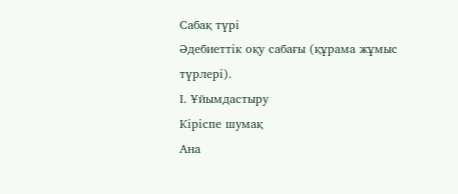Сабақ түрі
Әдебиеттік оқу сабағы (құрама жұмыс түрлері).
І. Ұйымдастыру
Кіріспе шумақ
Ана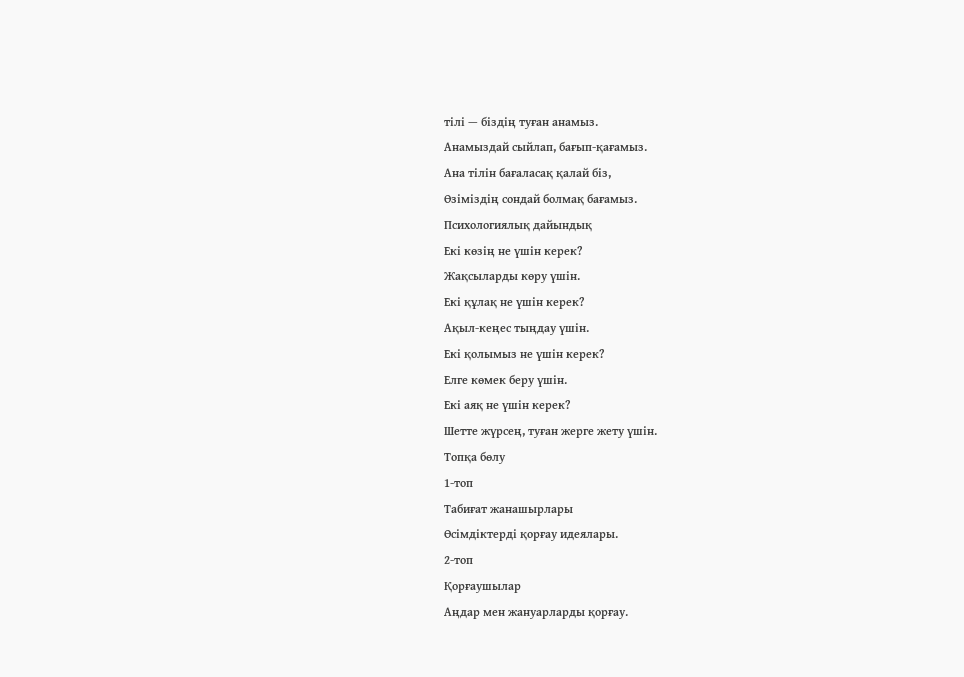тілі — біздің туған анамыз.
Анамыздай сыйлап, бағып-қағамыз.
Ана тілін бағаласақ қалай біз,
Өзіміздің сондай болмақ бағамыз.
Психологиялық дайындық
Екі көзің не үшін керек?
Жақсыларды көру үшін.
Екі құлақ не үшін керек?
Ақыл-кеңес тыңдау үшін.
Екі қолымыз не үшін керек?
Елге көмек беру үшін.
Екі аяқ не үшін керек?
Шетте жүрсең, туған жерге жету үшін.
Топқа бөлу
1-топ
Табиғат жанашырлары
Өсімдіктерді қорғау идеялары.
2-топ
Қорғаушылар
Аңдар мен жануарларды қорғау.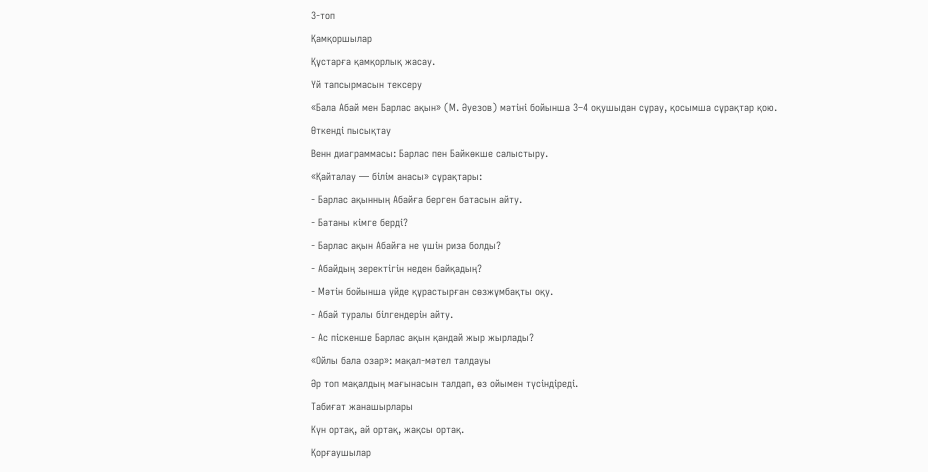3-топ
Қамқоршылар
Құстарға қамқорлық жасау.
Үй тапсырмасын тексеру
«Бала Абай мен Барлас ақын» (М. Әуезов) мәтіні бойынша 3–4 оқушыдан сұрау, қосымша сұрақтар қою.
Өткенді пысықтау
Венн диаграммасы: Барлас пен Байкөкше салыстыру.
«Қайталау — білім анасы» сұрақтары:
- Барлас ақынның Абайға берген батасын айту.
- Батаны кімге берді?
- Барлас ақын Абайға не үшін риза болды?
- Абайдың зеректігін неден байқадың?
- Мәтін бойынша үйде құрастырған сөзжұмбақты оқу.
- Абай туралы білгендерін айту.
- Ас піскенше Барлас ақын қандай жыр жырлады?
«Ойлы бала озар»: мақал-мәтел талдауы
Әр топ мақалдың мағынасын талдап, өз ойымен түсіндіреді.
Табиғат жанашырлары
Күн ортақ, ай ортақ, жақсы ортақ.
Қорғаушылар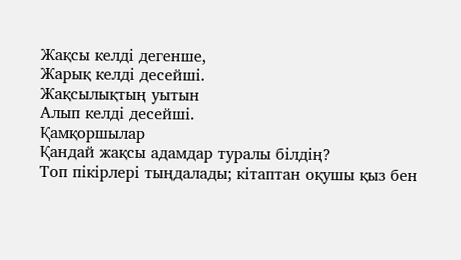Жақсы келді дегенше,
Жарық келді десейші.
Жақсылықтың уытын
Алып келді десейші.
Қамқоршылар
Қандай жақсы адамдар туралы білдің?
Топ пікірлері тыңдалады; кітаптан оқушы қыз бен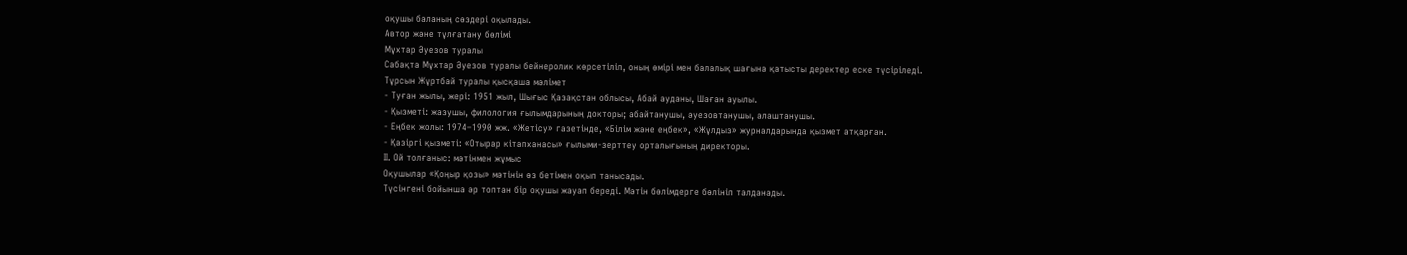оқушы баланың сөздері оқылады.
Автор және тұлғатану бөлімі
Мұхтар Әуезов туралы
Сабақта Мұхтар Әуезов туралы бейнеролик көрсетіліп, оның өмірі мен балалық шағына қатысты деректер еске түсіріледі.
Тұрсын Жұртбай туралы қысқаша мәлімет
- Туған жылы, жері: 1951 жыл, Шығыс Қазақстан облысы, Абай ауданы, Шаған ауылы.
- Қызметі: жазушы, филология ғылымдарының докторы; абайтанушы, әуезовтанушы, алаштанушы.
- Еңбек жолы: 1974–1990 жж. «Жетісу» газетінде, «Білім және еңбек», «Жұлдыз» журналдарында қызмет атқарған.
- Қазіргі қызметі: «Отырар кітапханасы» ғылыми-зерттеу орталығының директоры.
ІІ. Ой толғаныс: мәтінмен жұмыс
Оқушылар «Қоңыр қозы» мәтінін өз бетімен оқып танысады.
Түсінгені бойынша әр топтан бір оқушы жауап береді. Мәтін бөлімдерге бөлініп талданады.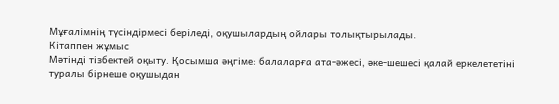Мұғалімнің түсіндірмесі беріледі, оқушылардың ойлары толықтырылады.
Кітаппен жұмыс
Мәтінді тізбектей оқыту. Қосымша әңгіме: балаларға ата-әжесі, әке-шешесі қалай еркелететіні туралы бірнеше оқушыдан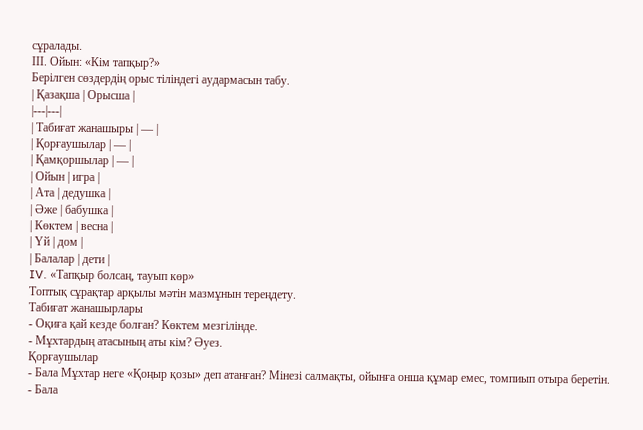сұралады.
ІІІ. Ойын: «Кім тапқыр?»
Берілген сөздердің орыс тіліндегі аудармасын табу.
| Қазақша | Орысша |
|---|---|
| Табиғат жанашыры | — |
| Қорғаушылар | — |
| Қамқоршылар | — |
| Ойын | игра |
| Ата | дедушка |
| Әже | бабушка |
| Көктем | весна |
| Үй | дом |
| Балалар | дети |
IV. «Тапқыр болсаң, тауып көр»
Топтық сұрақтар арқылы мәтін мазмұнын тереңдету.
Табиғат жанашырлары
- Оқиға қай кезде болған? Көктем мезгілінде.
- Мұхтардың атасының аты кім? Әуез.
Қорғаушылар
- Бала Мұхтар неге «Қоңыр қозы» деп атанған? Мінезі салмақты, ойынға онша құмар емес, томпиып отыра беретін.
- Бала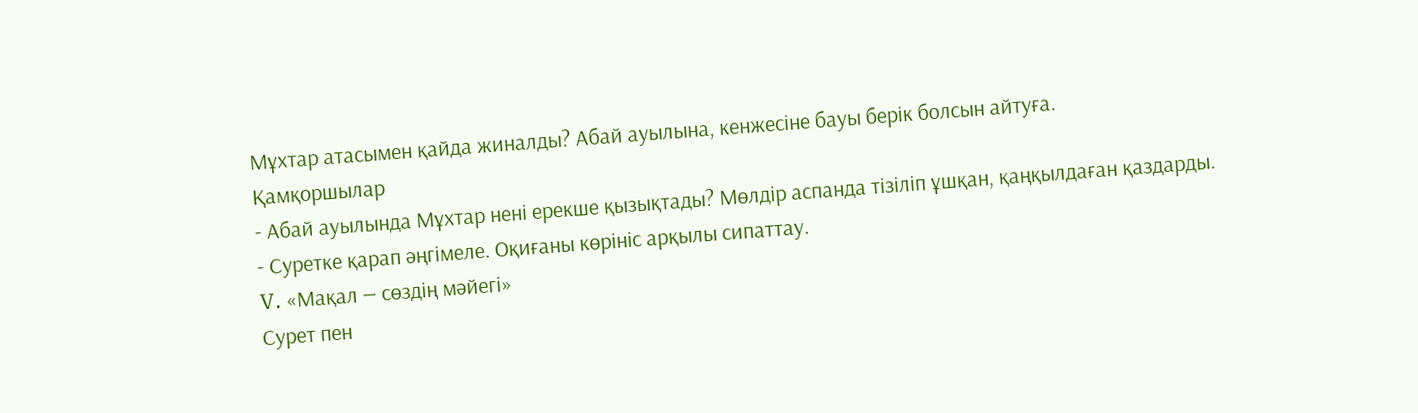Мұхтар атасымен қайда жиналды? Абай ауылына, кенжесіне бауы берік болсын айтуға.
Қамқоршылар
- Абай ауылында Мұхтар нені ерекше қызықтады? Мөлдір аспанда тізіліп ұшқан, қаңқылдаған қаздарды.
- Суретке қарап әңгімеле. Оқиғаны көрініс арқылы сипаттау.
V. «Мақал — сөздің мәйегі»
Сурет пен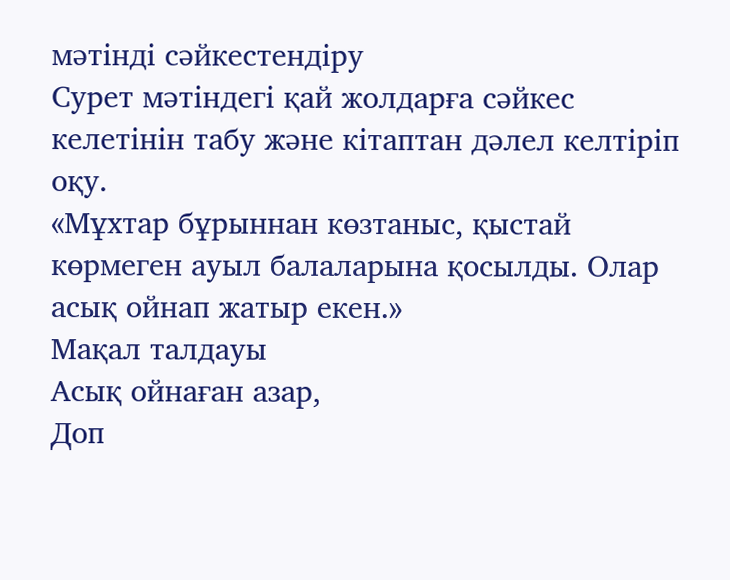мәтінді сәйкестендіру
Сурет мәтіндегі қай жолдарға сәйкес келетінін табу және кітаптан дәлел келтіріп оқу.
«Мұхтар бұрыннан көзтаныс, қыстай көрмеген ауыл балаларына қосылды. Олар асық ойнап жатыр екен.»
Мақал талдауы
Асық ойнаған азар,
Доп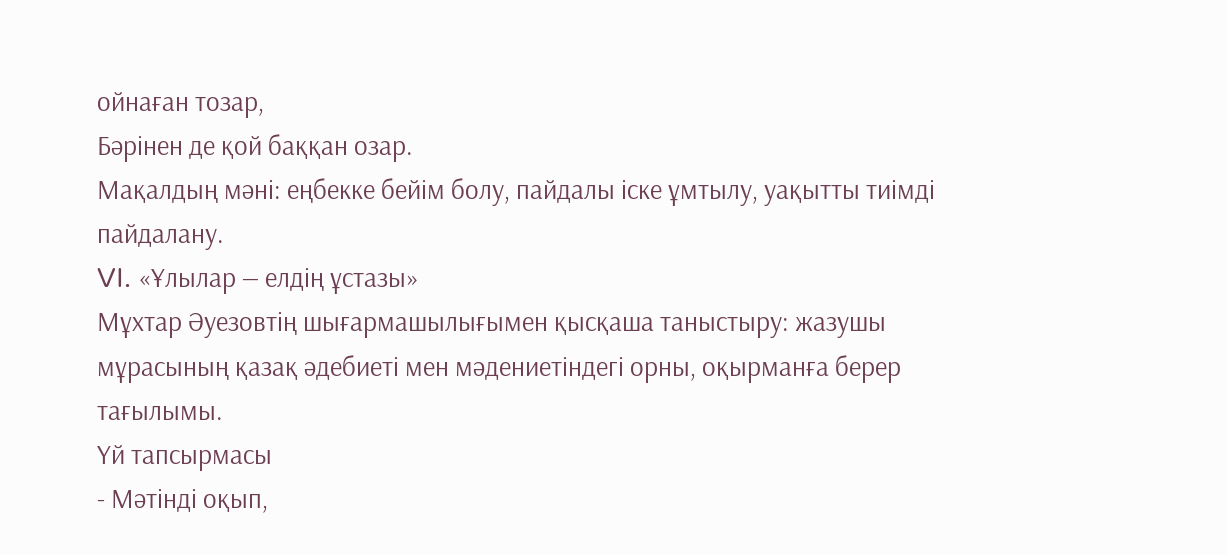ойнаған тозар,
Бәрінен де қой баққан озар.
Мақалдың мәні: еңбекке бейім болу, пайдалы іске ұмтылу, уақытты тиімді пайдалану.
VI. «Ұлылар — елдің ұстазы»
Мұхтар Әуезовтің шығармашылығымен қысқаша таныстыру: жазушы мұрасының қазақ әдебиеті мен мәдениетіндегі орны, оқырманға берер тағылымы.
Үй тапсырмасы
- Мәтінді оқып,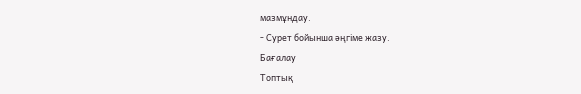мазмұндау.
- Сурет бойынша әңгіме жазу.
Бағалау
Топтық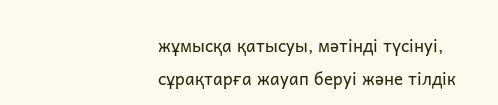жұмысқа қатысуы, мәтінді түсінуі, сұрақтарға жауап беруі және тілдік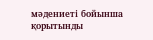мәдениеті бойынша қорытынды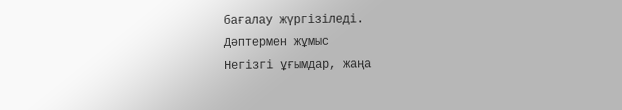бағалау жүргізіледі.
Дәптермен жұмыс
Негізгі ұғымдар, жаңа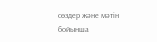сөздер және мәтін бойынша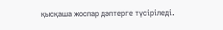қысқаша жоспар дәптерге түсіріледі.